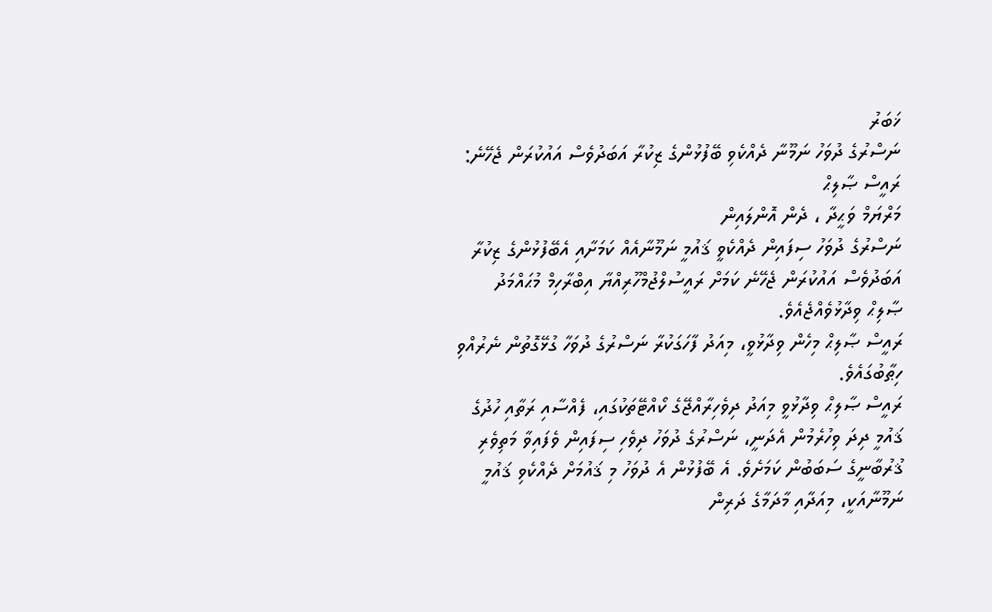ޚަބަރު
ނަސްރުގެ ދުވަހު ނަމޫނާ ދެއްކެވި ބޭފުޅުންގެ ޒިކުރާ އަބަދުވެސް އައުކުރަން ޖެހޭނެ: ރައީސް ޞާލިޙް
މަރްޔަމް ވަޙީދާ ، ދެން އޮންލައިން
ނަސްރުގެ ދުވަހު ސިފައިން ދެއްކެވީ ޤައުމީ ނަމޫނާއެއް ކަމަށާއި އެބޭފުޅުންގެ ޒިކުރާ އަބަދުވެސް އައުކުރަން ޖެހޭނެ ކަމަށް ރައީސުލްޖުމްހޫރިއްޔާ އިބްރާހިމް މުޙައްމަދު ޞާލިޙް ވިދާޅުވެއްޖެއެވެ.
ރައީސް ޞާލިޙް މިހެން ވިދާޅުވީ، މިއަދު ފާހަގަކުރާ ނަސްރުގެ ދުވަހާ ގުޅޭގޮތުން ނެރުއްވި ހިޠާބުގައެވެ.
ރައީސް ޞާލިޙް ވިދާޅުވީ މިއަދު ދިވެހިރާއްޖޭގެ ކޯއްޓޭތަކުގައި، ފެއްސާއި ރަތާއި ހުދުގެ ޤައުމީ ދިދަ ވިހުރެމުން އެދަނީ، ނަސްރުގެ ދުވަހު ދިވެހި ސިފައިން ވެފައިވާ މަތިވެރި ޤުރުބާނީގެ ސަބަބުން ކަމަށެވެ. އެ ބޭފުޅުން އެ ދުވަހު މި ޤައުމަށް ދެއްކެވި ޤައުމީ ނަމޫނާއަކީ، މިއަދާއި މާދަމާގެ ދަރިން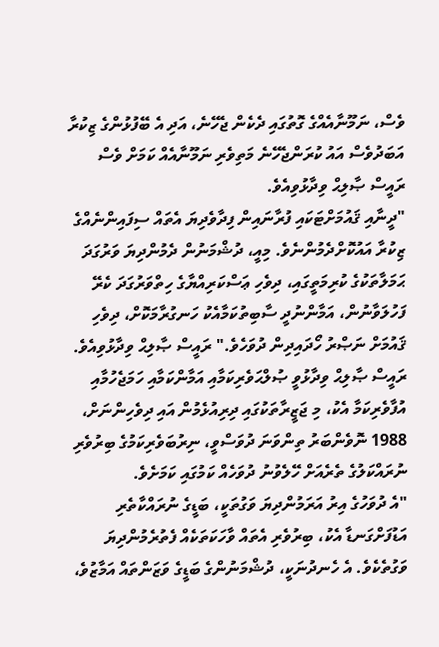ވެސް، ނަމޫނާއެއްގެ ގޮތުގައި ދެކެން ޖެހޭނެ، އަދި އެ ބޭފުޅުންގެ ޒިކުރާ އަބަދުވެސް އައު ކުރަންޖެހޭނެ މަތިވެރި ނަމޫނާއެއް ކަމަށް ވެސް ރައީސް ޞާލިޙް ވިދާޅުވިއެވެ.
"ދީނާއި ޤައުމަށްޓަކައި ފުރާނައިން ފިދާވެދިޔަ އެތައް ސިފައިންނެއްގެ ޒިކުރާ އައުކޮށްދެމުންނެވެ. މިއީ، ދުޝްމަނުން ދެމުންދިޔަ ވަރުގަދަ ޙަމަލާތަކުގެ ކުރިމަތީގައި، ދިވެހި ޢަސްކަރިއްޔާގެ ހިތްވަރުގަދަ ކެރޭ ފަހުލަވާނުން، އަމާންނުދީ ސާބިތުކަމާއެކު ހަނގުރާމަކޮށް، ދިވެހި ޤައުމަށް ނަޞްރު ހޯދައިދިން ދުވަހެވެ." ރައީސް ޞާލިޙް ވިދާޅުވިއެވެ.
ރައީސް ޞާލިޙް ވިދާޅުވީ ޞުލްޙަވެރިކަމާއި އަމާންކަމާއި ހަމަޖެހުމާއި އުފާވެރިކަމާ އެކު، މި ޖަޒީރާތަކުގައި ދިރިއުޅެމުން އައި ދިވެހިންނަށް، 1988 ނޮވެންބަރު ތިންވަނަ ދުވަސްވީ، ނިރުބަވެރިކަމުގެ ބިރުވެރި ނުރައްކަލުގެ ތެރެއަށް ހޭލެވުނު ދުވަހެއް ކަމުގައި ކަމަށެވެ.
"އެ ދުވަހުގެ އިރު އަރަމުންދިޔަ ވަގުތަކީ، ބަޑީގެ ނުރައްކާތެރި އަޑުފަށްގަނޑާ އެކު، ބިރުވެރި އެތައް ވާހަކަތަކެއް ފެތުރެމުންދިޔަ ވަގުތެކެވެ. އެ ހެނދުނަކީ، ދުޝްމަނުންގެ ބަޑީގެ ވަޒަންތައް އަމާޒުވެ،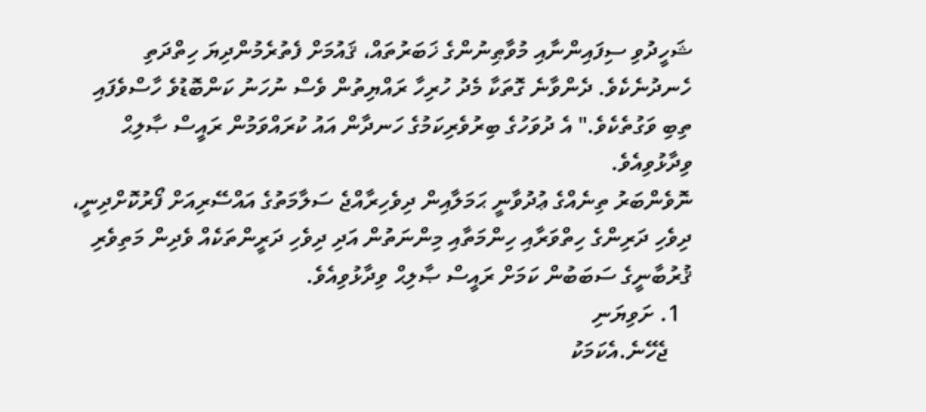ޝަހީދުވި ސިފައިންނާއި މުވާޠިނުންގެ ޚަބަރުތައް، ޤައުމަށް ފެތުރެމުންދިޔަ ހިތްދަތި ހެނދުނެކެވެ. ދެންވާނެ ގޮތަކާ މެދު ހުރިހާ ރައްޔިތުން ވެސް ނުހަނު ކަންބޮޑުވެ ހާސްވެފައި ތިބި ވަގުތެކެވެ." އެ ދުވަހުގެ ބިރުވެރިކަމުގެ ހަނދާން އައު ކުރައްވަމުން ރައީސް ޞާލިޙް ވިދާޅުވިއެވެ.
ނޮވެންބަރު ތިނެއްގެ ޢުދުވާނީ ޙަމަލާއިން ދިވެހިރާއްޖެ ސަލާމަތުގެ އައްސޭރިއަށް ފޯރުކޮށްދިނީ، ދިވެހި ދަރިންގެ ހިތްވަރާއި ހިންމަތާއި މިންނަތުން އަދި ދިވެހި ދަރީންތަކެއް ވެދިން މަތިވެރި ޤުރުބާނީގެ ސަބަބުން ކަމަށް ރައީސް ޞާލިޙް ވިދާޅުވިއެވެ.
  1. ށަވިޔަނި
    ޖެހޭނެ.އެކަމަކު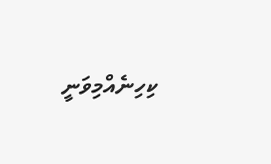ކިހިނެއްމިވަނީ